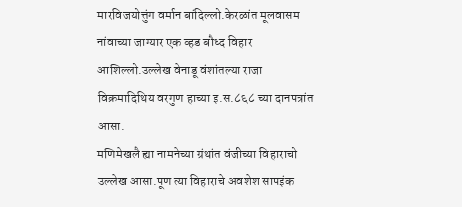मारविजयोत्तुंग वर्मान बांदिल्लो.केरळांत मूलवासम नांवाच्या जाग्यार एक व्हड बौध्द विहार आशिल्लो.उल्लेख वेनाडू वंशांतल्या राजा विक्रमादिथिय वरगुण हाच्या इ.स.८६८ च्या दानपत्रांत आसा.
मणिमेखलै ह्या नामनेच्या ग्रंथांत वंजीच्या विहाराचो उल्लेख आसा.पूण त्या विहाराचे अवशेश सापइंक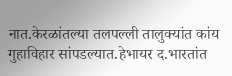नात.केरळांतल्या तलपल्ली तालुक्यांत कांय गुहाविहार सांपडल्यात.हेभायर द.भारतांत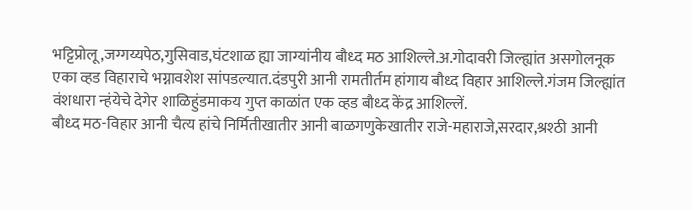भट्टिप्रोलू,जग्गय्यपेठ,गुसिवाड,घंटशाळ ह्या जाग्यांनीय बौध्द मठ आशिल्ले.अ.गोदावरी जिल्ह्यांत असगोलनूक एका व्हड विहाराचे भग्नावशेश सांपडल्यात.दंडपुरी आनी रामतीर्तम हांगाय बौध्द विहार आशिल्ले.गंजम जिल्ह्यांत वंशधारा न्हंयेचे देगेर शाळिहुंडमाकय गुप्त काळांत एक व्हड बौध्द केंद्र आशिल्लें.
बौध्द मठ-विहार आनी चैत्य हांचे निर्मितीखातीर आनी बाळगणुकेखातीर राजे-महाराजे,सरदार,श्रश्ठी आनी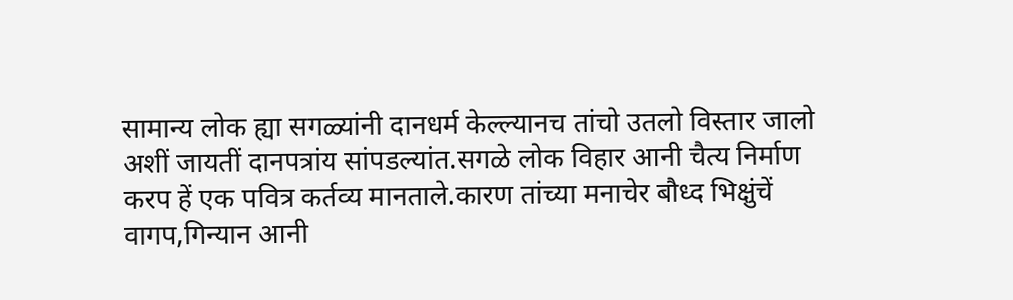सामान्य लोक ह्या सगळ्यांनी दानधर्म केल्ल्यानच तांचो उतलो विस्तार जालो अशीं जायतीं दानपत्रांय सांपडल्यांत.सगळे लोक विहार आनी चैत्य निर्माण करप हें एक पवित्र कर्तव्य मानताले.कारण तांच्या मनाचेर बौध्द भिक्षुंचें वागप,गिन्यान आनी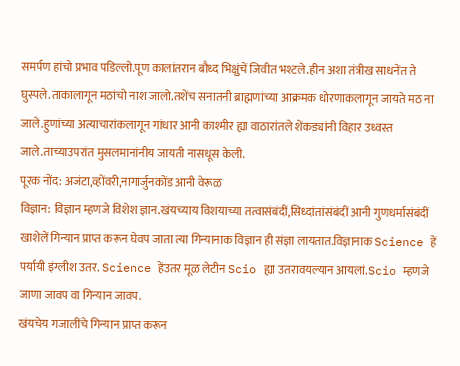समर्पण हांचो प्रभाव पडिल्लो.पूण कालांतरान बौध्द भिक्षुंचें जिवीत भश्टले.हीन अशा तंत्रीख साधनेंत ते घुस्पले.ताकालागून मठांचो नाश जालो.तशेंच सनातनी ब्राह्मणांच्या आक्रमक धोरणाकलागून जायते मठ ना जाले.हुणांच्या अत्याचारांकलागून गांधार आनी काश्मीर ह्या वाठारांतले शेंकड्यांनी विहार उध्वस्त जाले.ताच्याउपरांत मुसलमानांनीय जायती नासधूस केली.
पूरक नोंद: अजंटा,व्होंवरी,नागार्जुनकोंड आनी वेरूळ
विज्ञान: विज्ञान म्हणजे विशेश ज्ञान.खंयच्याय विशयाच्या तत्वासंबंदीं,सिध्दांतांसंबंदीं आनी गुणधर्मासंबंदीं खाशेलें गिन्यान प्राप्त करून घेवप जाता त्या गिन्यानाक विज्ञान ही संज्ञा लायतात.विज्ञानाक Science हें पर्यायी इंग्लीश उतर. Science हेंउतर मूळ लेटीन Scio ह्या उतरावयल्यान आयलां.Scio म्हणजे जाणा जावप वा गिन्यान जावप.
खंयचेय गजालींचे गिन्यान प्राप्त करून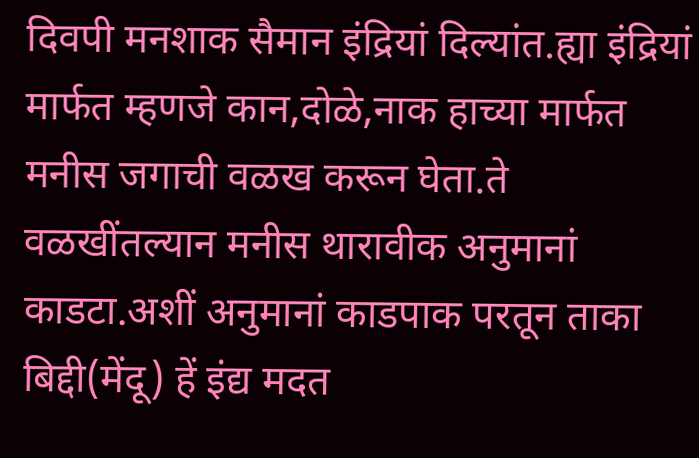दिवपी मनशाक सैमान इंद्रियां दिल्यांत.ह्या इंद्रियां मार्फत म्हणजे कान,दोळे,नाक हाच्या मार्फत मनीस जगाची वळख करून घेता.ते वळखींतल्यान मनीस थारावीक अनुमानां काडटा.अशीं अनुमानां काडपाक परतून ताका बिद्दी(मेंदू) हें इंद्य मदत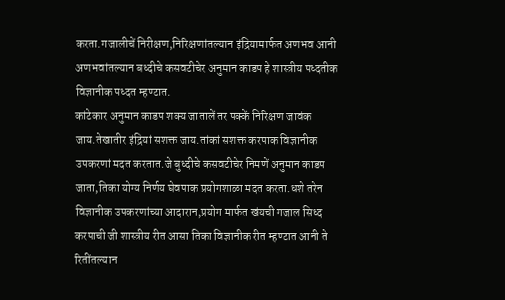करता.गजालीचें निरीक्षण,निरिक्षणांतल्यान इंद्रियामार्फत अणभव आनी अणभवांतल्यान बध्दीचे कसवटीचेर अनुमान काडप हे शास्त्रीय पध्दतीक विज्ञानीक पध्दत म्हण्टात.
कांटेकार अनुमान काडप शक्य जातालें तर पक्कें निरिक्षण जावंक जाय.तेखातीर इंद्रियां सशक्त जाय.तांकां सशक्त करपाक विज्ञानीक उपकरणां मदत करतात.जे बुध्दीचे कसवटीचेर निमणें अनुमान काडप जाता,तिका योग्य निर्णय घेवपाक प्रयोगशाळा मदत करता.धशे तरेन विज्ञानीक उपकरणांच्या आदारान,प्रयोग मार्फत खंयची गजाल सिध्द करपाची जी शास्त्रीय रीत आसा तिका विज्ञानीक रीत म्हण्टात आनी ते रितींतल्यान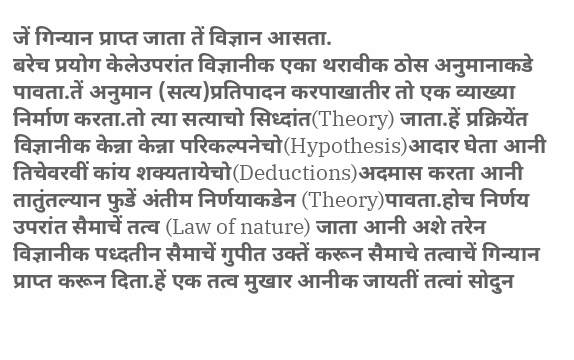जें गिन्यान प्राप्त जाता तें विज्ञान आसता.
बरेच प्रयोग केलेउपरांत विज्ञानीक एका थरावीक ठोस अनुमानाकडे पावता.तें अनुमान (सत्य)प्रतिपादन करपाखातीर तो एक व्याख्या निर्माण करता.तो त्या सत्याचो सिध्दांत(Theory) जाता.हें प्रक्रियेंत विज्ञानीक केन्ना केन्ना परिकल्पनेचो(Hypothesis)आदार घेता आनी तिचेवरवीं कांय शक्यतायेचो(Deductions)अदमास करता आनी तातुंतल्यान फुडें अंतीम निर्णयाकडेन (Theory)पावता.होच निर्णय उपरांत सैमाचें तत्व (Law of nature) जाता आनी अशे तरेन विज्ञानीक पध्दतीन सैमाचें गुपीत उक्तें करून सैमाचे तत्वाचें गिन्यान प्राप्त करून दिता.हें एक तत्व मुखार आनीक जायतीं तत्वां सोदुन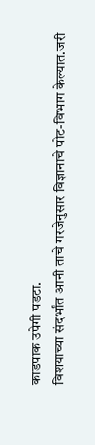काडपाक उपेगी पडटा.
विशयाच्या संदर्भांत आनी ताचे गरजेनुसार विज्ञानाचे पोट-विभाग केल्यात.जरी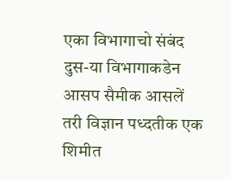एका विभागाचो संबंद दुस-या विभागाकडेन आसप सैमीक आसलें तरी विज्ञान पध्दतीक एक शिमीत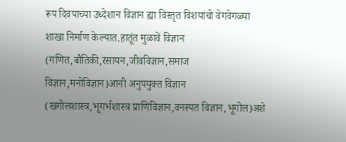रूप दिवपाच्या उध्देशान विज्ञान ह्या विस्तृत विशयांचो वेगवेगळ्या शाखा निर्माण केल्यात.हातूंत मुळावें विज्ञान (गणित,बौतिकी,रसायन,जीवविज्ञान,समाज विज्ञान,मनोविज्ञान)आनी अनुपयुक्त विज्ञान (खगोलशास्त्र,भूगर्भशास्त्र प्राणिविज्ञान,वनस्पत विज्ञान,भूगोल)अशे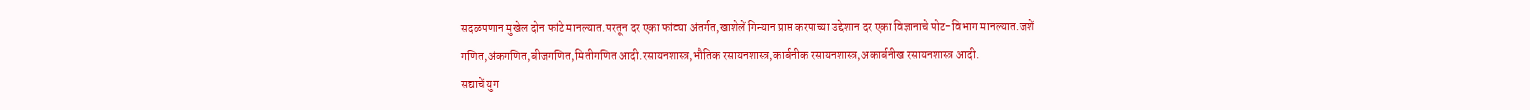सदळपणान मुखेल दोन फांटे मानल्यात.परतून दर एका फांट्या अंतर्गत,खाशेलें गिन्यान प्राप्त करपाच्या उद्देशान दर एका विज्ञानाचे पोट-विभाग मानल्यात.जशें गणित,अंकगणित,बीजगणित,मितीगणित आदी.रसायनशास्त्र,भौतिक रसायनशास्त्र,कार्बनीक रसायनशास्त्र,अकार्बनीख रसायनशास्त्र आदी.
सद्याचें युग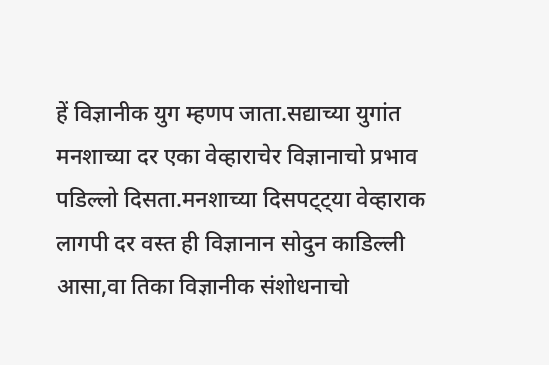हें विज्ञानीक युग म्हणप जाता.सद्याच्या युगांत मनशाच्या दर एका वेव्हाराचेर विज्ञानाचो प्रभाव पडिल्लो दिसता.मनशाच्या दिसपट्ट्या वेव्हाराक लागपी दर वस्त ही विज्ञानान सोदुन काडिल्ली आसा,वा तिका विज्ञानीक संशोधनाचो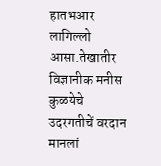हातभआर लागिल्लो आसा.तेखातीर विज्ञानीक मनीस कुळयेचे उदरगतीचें वरदान मानलां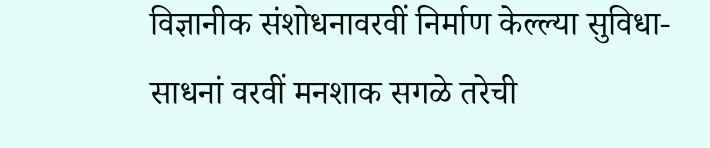विज्ञानीक संशोधनावरवीं निर्माण केल्ल्या सुविधा-साधनां वरवीं मनशाक सगळे तरेची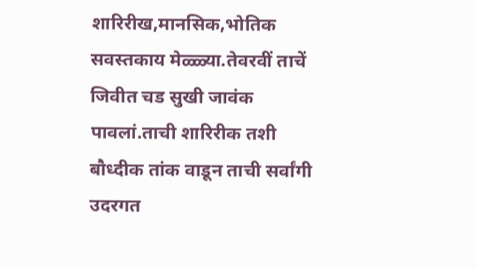शारिरीख,मानसिक,भोतिक सवस्तकाय मेळ्ळ्या.तेवरवीं ताचें जिवीत चड सुखी जावंक पावलां.ताची शारिरीक तशी बौध्दीक तांक वाडून ताची सर्वांगी उदरगत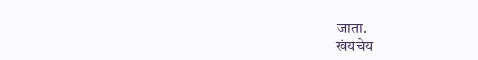जाता.
खंयचेय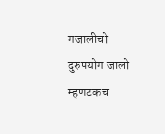गजालीचो दुरुपयोग जालो म्हणटकच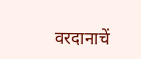वरदानाचें